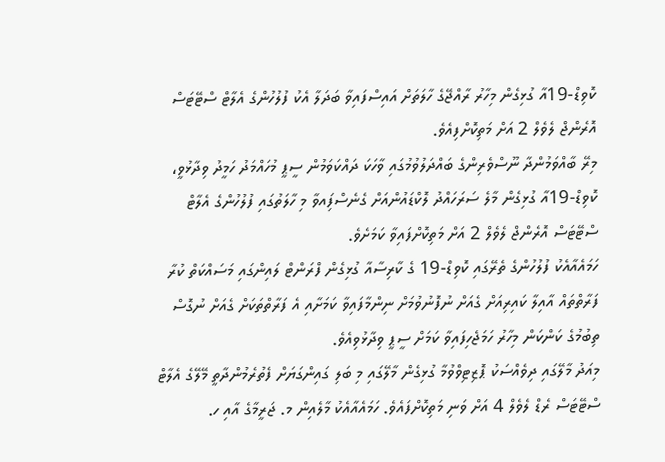ކޮވިޑް-19އާ ގުޅިގެން މިހާރު ރާއްޖޭގެ ހާލަތަށް އައިސްފައިވާ ބަދަލާ އެކު ފުލުހުންގެ އެލާޓް ސްޓޭޓަސް އޮރެންޖް ލެވެލް 2 އަށް މަތިކޮށްފިއެވެ.
މިރޭ ބާއްވަމުންދާ ނޫސްވެރިންގެ ބައްދަލުވުމުގައި ވާހަކަ ދައްކަވަމުން ސީޕީ މުހައްމަދު ހަމީދު ވިދާޅުވީ، ކޮވިޑް-19އާ ގުޅިގެން މާލެ ސަރަހައްދު ލޮކްޑައުންއަށް ގެނެސްފަިއވާ މި ހާލަތުގައި ފުލުހުންގެ އެލާޓް ސްޓޭޓަސް އޮރެންޖް ލެވެލް 2 އަށް މަތިކޮށްފައިވާ ކަމަށެވެ.
ހަމައެއާއެކު ފުލުހުންގެ ތެރޭގައި ކޮވިޑް-19 ގެ ކާރިސާއާ ގުޅިގެން ފްރަންޓް ލައިންގައި މަސައްކަތް ކުރާ ފަރާތްތައް އާއިލާ ކައިރިއަށް ގެއަށް ނުފޮނުވުމަށް ނިންމާފައިވާ ކަމަށާއި އެ ފަރާތްތަކަށް ގެއަށް ނުގޮސް ތިބުމުގެ ކަންކަން މިހާރު ހަމަޖެހިފައިވާ ކަމަށް ސީޕީ ވިދާޅުވިއެވެ.
މިއަދު މާލޭގައި ދިވެއްސަކު ޕޮޒިޓިވްވުމާ ގުޅިގެން މާލޭގައި މި ބަލި ގައިންގަޔަށް ފެތުރެމުންދާތީ މޭލޭގެ އެލާޓް ސްޓޭޓަސް ރެޑް ލެވެލް 4 އަށް ވަނި މަތިކޮށްފައެވެ. ހަމައެއާއެކު މާލެއިން މ. ޖަރީމާގެ އާއި ހ.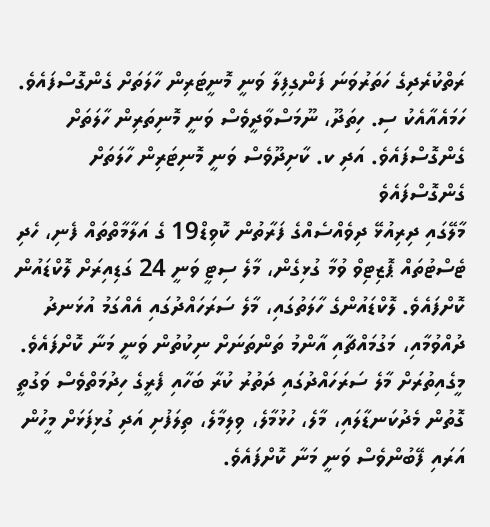ރަތްކުރެދިގެ ހަތަރުވަނަ ފަންގިފިލާ ވަނީ މޮނީޓަރިން ހާލަތަށް ގެންގޮސްފައެވެ. ހަމައެއާއެކު ސި. ހިތަދޫ، ނޫމަސްވާދީވެސް ވަނީ މޮނިތަރިން ހާލަތަށް ގެންގޮސްފައެވެ. އަދި ކ. ކާށިދޫވެސް ވަނީ މޮނިޓަރިން ހާލަތަށް ގެންގޮސްފައެވެ
މާލޭގައި ދިރިއުޅޭ ދިވެއްސެއްގެ ފަރާތުން ކޮވިޑް19 ގެ އަލާމާތްތައް ފެނި، ހެދި ޓެސްޓުތައް ޕޮޒިޓިވް ވުމާ ގުޅިގެން، މާލެ ސިޓީ ވަނީ 24 ގަޑިއިރަށް ލޮކްޑައުން ކޮށްފައެވެ. ލޮކްޑައުންގެ ހާލަތުގައި، މާލެ ސަރަހައްދުގައި އެއްގަމު އުޅަނދު ދުއްވުމާއި، މަގުމައްޗާއި އާންމު ތަންތަނަށް ނިކުތުން ވަނީ މަނާ ކޮށްފައެވެ.
މީގެއިތުރަށް މާލެ ސަރަހައްދުގައި ދަތުރު ކުރާ ބަހާއި ފެރީގެ ހިދުމަތްވެސް ވަގުތީ ގޮތުން މެދުކަނޑާލައި، މާލެ، ހުޅުމާލެ، ވިލިމާލެ، ތިލަފުށި އަދި ގުޅިފަޅަށް މީހުން އަރައި ފޭބުންވެސް ވަނީ މަނާ ކޮށްފައެވެ.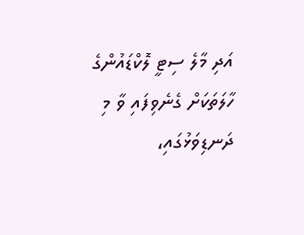އަދި މާލެ ސިޓީ ލޮކްޑައުންގެ ހާލަތަކަށް ގެނެވިފައި ވާ މި ދަނޑިވަޅުގައި،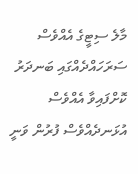މާލެ ސިޓީގެ އެއްވެސް ސަރަހައްދެއްގައި ބަނދަރު ކޮށްފައިވާ އެއްވެސް އުޅަނދެއްވެސް ފުރުން ވަނީ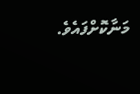މަނާކޮށްފައެވެ.